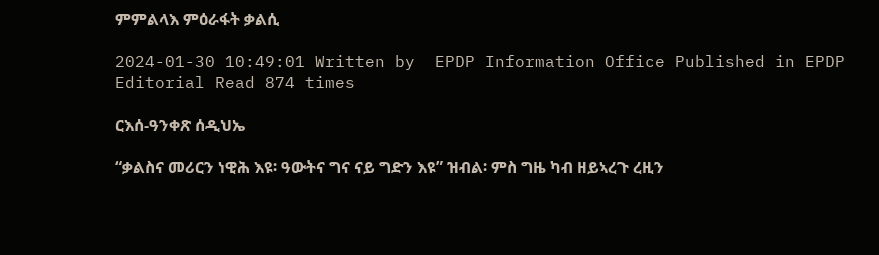ምምልላእ ምዕራፋት ቃልሲ

2024-01-30 10:49:01 Written by  EPDP Information Office Published in EPDP Editorial Read 874 times

ርእሰ-ዓንቀጽ ሰዲህኤ

“ቃልስና መሪርን ነዊሕ እዩ፡ ዓውትና ግና ናይ ግድን እዩ” ዝብል፡ ምስ ግዜ ካብ ዘይኣረጉ ረዚን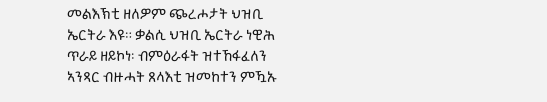መልእኽቲ ዘለዎም ጭረሖታት ህዝቢ ኤርትራ እዩ። ቃልሲ ህዝቢ ኤርትራ ነዊሕ ጥራይ ዘይኮነ፡ ብምዕራፋት ዝተኸፋፈለን ኣንጻር ብዙሓት ጸላእቲ ዝመከተን ምዃኡ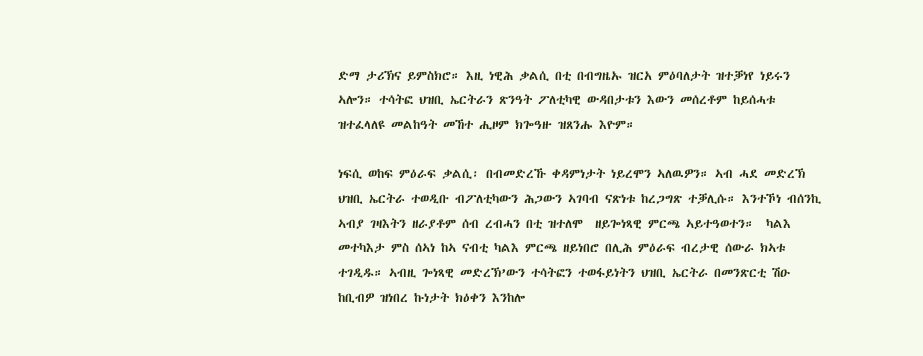ድማ ታሪኽና ይምስክሮ። እዚ ነዊሕ ቃልሲ በቲ በብግዜኡ ዝርአ ምዕባለታት ዝተቓነየ ነይሩን ኣሎን። ተሳትፎ ህዝቢ ኤርትራን ጽንዓት ፖለቲካዊ ውዳበታቱን እውን መሰረቶም ከይሰሓቱ ዝተፈላለዩ መልከዓት መኸተ ሒዞም ክጐዓዙ ዝጸንሑ እዮም።

ነፍሲ ወከፍ ምዕራፍ ቃልሲ፡ በብመድረኹ ቀዳምነታት ነይረሞን ኣለዉዎን። ኣብ ሓደ መድረኽ ህዝቢ ኤርትራ ተወዲቡ ብፖለቲካውን ሕጋውን ኣገባብ ናጽነቱ ከረጋግጽ ተቓሊሱ። እንተኾነ ብሰንኪ ኣብያ ገዛእትን ዘራያቶም ሰብ ረብሓን በቲ ዝተለሞ  ዘይጐነጻዊ ምርጫ ኣይተዓወተን።  ካልእ መተካእታ ምስ ሰኣነ ከኣ ናብቲ ካልእ ምርጫ ዘይነበሮ በሊሕ ምዕራፍ ብረታዊ ሰውራ ክኣቱ ተገዲዱ። ኣብዚ ጐነጻዊ መድረኽ’ውን ተሳትፎን ተወፋይነትን ህዝቢ ኤርትራ በመንጽርቲ ሽዑ ከቢብዎ ዝነበረ ኩነታት ክዕቀን እንከሎ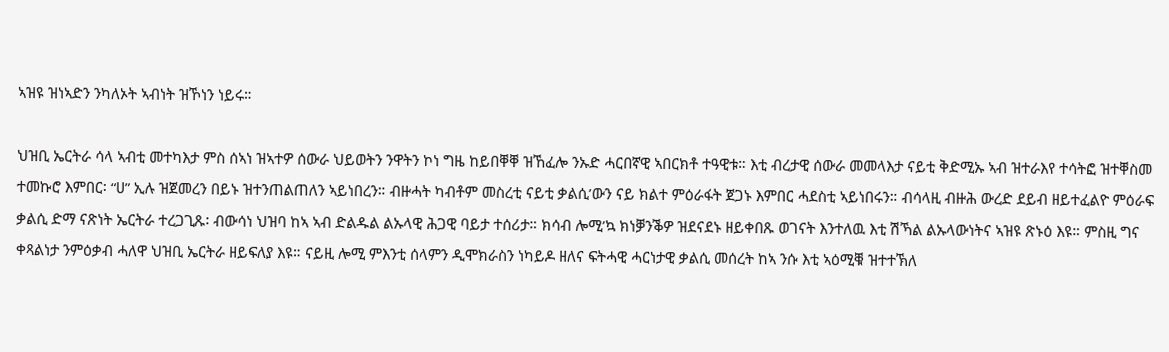ኣዝዩ ዝነኣድን ንካለኦት ኣብነት ዝኾነን ነይሩ።

ህዝቢ ኤርትራ ሳላ ኣብቲ መተካእታ ምስ ሰኣነ ዝኣተዎ ሰውራ ህይወትን ንዋትን ኮነ ግዜ ከይበቐቐ ዝኸፈሎ ንኡድ ሓርበኛዊ ኣበርክቶ ተዓዊቱ። እቲ ብረታዊ ሰውራ መመላእታ ናይቲ ቅድሚኡ ኣብ ዝተራእየ ተሳትፎ ዝተቐስመ ተመኩሮ እምበር፡ “ሀ” ኢሉ ዝጀመረን በይኑ ዝተንጠልጠለን ኣይነበረን። ብዙሓት ካብቶም መስረቲ ናይቲ ቃልሲ’ውን ናይ ክልተ ምዕራፋት ጀጋኑ እምበር ሓደስቲ ኣይነበሩን። ብሳላዚ ብዙሕ ውረድ ደይብ ዘይተፈልዮ ምዕራፍ ቃልሲ ድማ ናጽነት ኤርትራ ተረጋጊጹ፡ ብውሳነ ህዝባ ከኣ ኣብ ድልዱል ልኡላዊ ሕጋዊ ባይታ ተሰሪታ። ክሳብ ሎሚ’ኳ ክነቓንቕዎ ዝደናደኑ ዘይቀበጹ ወገናት እንተለዉ እቲ ሽኻል ልኡላውነትና ኣዝዩ ጽኑዕ እዩ። ምስዚ ግና ቀጻልነታ ንምዕቃብ ሓለዋ ህዝቢ ኤርትራ ዘይፍለያ እዩ። ናይዚ ሎሚ ምእንቲ ሰላምን ዲሞክራስን ነካይዶ ዘለና ፍትሓዊ ሓርነታዊ ቃልሲ መሰረት ከኣ ንሱ እቲ ኣዕሚቑ ዝተተኽለ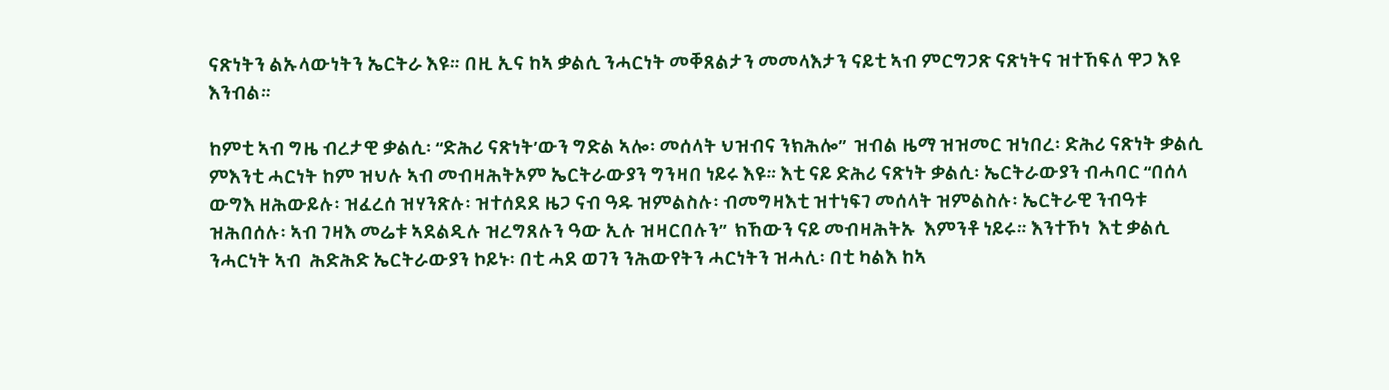ናጽነትን ልኡላውነትን ኤርትራ እዩ። በዚ ኢና ከኣ ቃልሲ ንሓርነት መቐጸልታን መመላእታን ናይቲ ኣብ ምርግጋጽ ናጽነትና ዝተኸፍለ ዋጋ እዩ እንብል።

ከምቲ ኣብ ግዜ ብረታዊ ቃልሲ፡ “ድሕሪ ናጽነት’ውን ግድል ኣሎ፡ መሰላት ህዝብና ንክሕሎ”  ዝብል ዜማ ዝዝመር ዝነበረ፡ ድሕሪ ናጽነት ቃልሲ ምእንቲ ሓርነት ከም ዝህሉ ኣብ መብዛሕትኦም ኤርትራውያን ግንዛበ ነይሩ እዩ። እቲ ናይ ድሕሪ ናጽነት ቃልሲ፡ ኤርትራውያን ብሓባር “በሰላ ውግእ ዘሕውይሉ፡ ዝፈረሰ ዝሃንጽሉ፡ ዝተሰደደ ዜጋ ናብ ዓዱ ዝምልስሉ፡ ብመግዛእቲ ዝተነፍገ መሰላት ዝምልስሉ፡ ኤርትራዊ ንብዓቱ ዝሕበሰሉ፡ ኣብ ገዛእ መሬቱ ኣደልዲሉ ዝረግጸሉን ዓው ኢሉ ዝዛርበሉን”  ክኸውን ናይ መብዛሕትኡ  እምንቶ ነይሩ። እንተኾነ  እቲ ቃልሲ ንሓርነት ኣብ  ሕድሕድ ኤርትራውያን ኮይኑ፡ በቲ ሓደ ወገን ንሕውየትን ሓርነትን ዝሓሊ፡ በቲ ካልእ ከኣ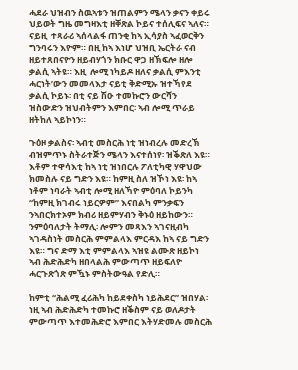ሓደራ ህዝብን ስዉኣቱን ዝጠልምን ሜላን ቃናን ቀይሩ ህይወት ግዜ መግዛእቲ ዘቐጽል ኮይና ተሰሊፍና ኣለና። ናይዚ  ተጻራሪ ኣሰላልፋ ጠንቂ ከኣ ኢሳያስ ኣፈወርቅን ግንባሩን እዮም። በዚ ከኣ እነሆ ህዝቢ ኤርትራ ናብ ዘይተጸበናዮን ዘይብሃጎን ክቡር ዋጋ ዘኽፍሎ ዘሎ ቃልሲ ኣትዩ። እዚ  ሎሚ ነካይዶ ዘለና ቃልሲ ምእንቲ ሓርነት’ውን መመላእታ ናይቲ ቅድሚኡ ዝተኻየደ  ቃልሲ ኮይኑ፡ በቲ ናይ ሽዑ ተመኩሮን ውርሻን ዝስውድን ዝህብትምን እምበር፡ ኣብ ሎሚ ጥራይ ዘትከለ ኣይኮነን።

ጉዕዞ ቃልስና፡ ኣብቲ መስርሕ ነቲ ዝነብረሉ መድረኽ ብዝምጥኑ ስትራተጅን ሜላን እናተሰነየ፡ ዝቕጽለ እዩ። እቶም ተዋሳእቲ ከኣ ነቲ ዝነበርሉ ፖለቲካዊ ሃዋህው ክመስሉ ናይ ግድን እዩ። ከምዚ ስለ ዝኾነ እዩ፡ ከኣ ነቶም ነባራት ኣብቲ ሎሚ ዘለኻዮ ምዕባለ ኮይንካ “ከምዚ ክገብሩ ነይርዎም” እናበልካ ምንቃፍን ንኣበርክተኦም ክብሪ ዘይምሃብን ቅኑዕ ዘይከውን። ንምዕባለታት ትማሊ፡ ሎምን መጻእን ኣገናዚብካ ኣገዳስነት መስርሕ ምምልላእ ምርዳእ ከኣ ናይ ግድን እዩ። ግና ድማ እቲ ምምልላእ ኣዝዩ ልሙጽ ዘይኮነ ኣብ ሕድሕድካ ዘበላልሕ ምውጣጥ ዘይፍለዮ ሓርጉጽጎጽ ምዃኑ ምስትውዓል የድሊ።

ከምቲ “ሕልሚ ፈሪሕካ ከይደቀስካ ነይሕደር” ዝበሃል፡ ነዚ ኣብ ሕድሕድካ ተመኩሮ ዘቕስም ናይ ወለዶታት ምውጣጥ እተመሕድሮ እምበር እትሃድመሉ መስርሕ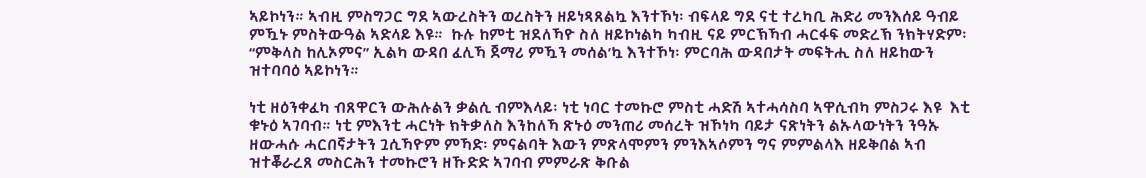ኣይኮነን። ኣብዚ ምስግጋር ግደ ኣውረስትን ወረስትን ዘይነጻጸልኳ እንተኾነ፡ ብፍላይ ግደ ናቲ ተረካቢ ሕድሪ መንእሰይ ዓብይ ምዃኑ ምስትውዓል ኣድላይ እዩ።  ኩሉ ከምቲ ዝደለኻዮ ስለ ዘይኮነልካ ካብዚ ናይ ምርኽኻብ ሓርፋፍ መድረኽ ንክትሃድም፡  “ምቅላስ ከሊኦምና” ኢልካ ውዳበ ፈሊኻ ጀማሪ ምዃን መሰል’ኳ እንተኾነ፡ ምርባሕ ውዳበታት መፍትሒ ስለ ዘይከውን ዝተባባዕ ኣይኮነን።

ነቲ ዘዕንቀፈካ ብጸዋርን ውሕሉልን ቃልሲ ብምእላይ፡ ነቲ ነባር ተመኩሮ ምስቲ ሓድሽ ኣተሓሳስባ ኣዋሲብካ ምስጋሩ እዩ  እቲ ቁኑዕ ኣገባብ። ነቲ ምእንቲ ሓርነት ክትቃለስ እንከለኻ ጽኑዕ መንጠሪ መሰረት ዝኾነካ ባይታ ናጽነትን ልኡላውነትን ንዓኡ ዘውሓሱ ሓርበኛታትን ጓሲኻዮም ምኻድ፡ ምናልባት እውን ምጽላሞምን ምንእኣሶምን ግና ምምልላእ ዘይቅበል ኣብ ዝተቖራረጸ መስርሕን ተመኩሮን ዘኹድድ ኣገባብ ምምራጽ ቅቡል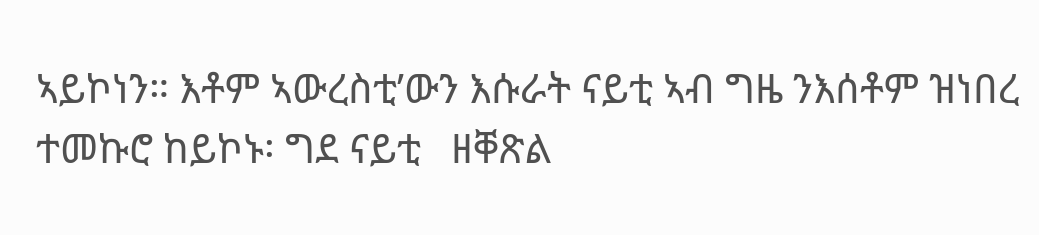ኣይኮነን። እቶም ኣውረስቲ’ውን እሱራት ናይቲ ኣብ ግዜ ንእሰቶም ዝነበረ ተመኩሮ ከይኮኑ፡ ግደ ናይቲ   ዘቐጽል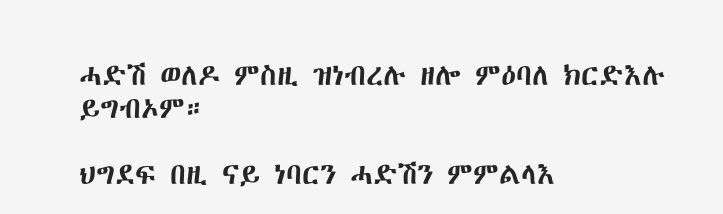ሓድሽ ወለዶ ምስዚ ዝነብረሉ ዘሎ ምዕባለ ክርድእሉ  ይግብኦም።

ህግደፍ በዚ ናይ ነባርን ሓድሽን ምምልላእ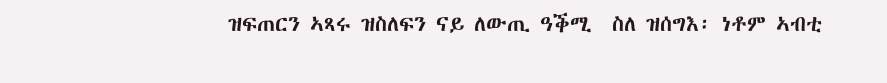ዝፍጠርን ኣጻሩ ዝስለፍን ናይ ለውጢ ዓቕሚ  ስለ ዝሰግእ፡ ነቶም ኣብቲ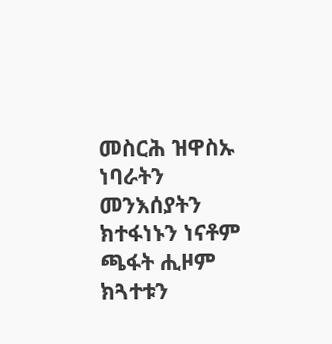መስርሕ ዝዋስኡ ነባራትን መንእሰያትን  ክተፋነኑን ነናቶም ጫፋት ሒዞም ክጓተቱን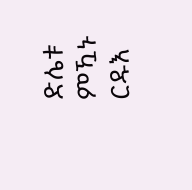ድሌቱ ምዃኑ ርዱእ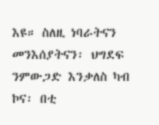እዩ። ስለዚ ነባራትናን መንእሰያትናን፡ ህግደፍ ንምውጋድ እንቃለስ ካብ ኮና፡ በቲ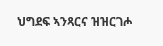ህግደፍ ኣንጻርና ዝዝርገሖ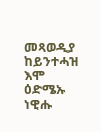መጻወዲያ  ከይንተሓዝ እሞ ዕድሜኡ ነዊሑ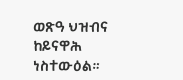ወጽዓ ህዝብና ከይናዋሕ ነስተውዕል።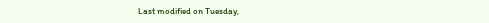Last modified on Tuesday,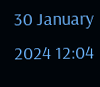30 January 2024 12:04